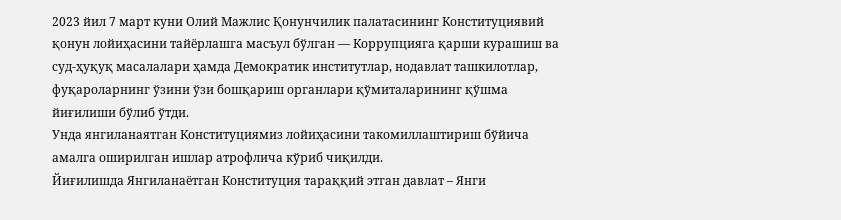2023 йил 7 март куни Олий Мажлис Қонунчилик палатасининг Конституциявий қонун лойиҳасини тайёрлашга масъул бўлган — Коррупцияга қарши курашиш ва суд-ҳуқуқ масалалари ҳамда Демократик институтлар, нодавлат ташкилотлар, фуқароларнинг ўзини ўзи бошқариш органлари қўмиталарининг қўшма йиғилиши бўлиб ўтди.
Унда янгиланаятган Конституциямиз лойиҳасини такомиллаштириш бўйича амалга оширилган ишлар атрофлича кўриб чиқилди.
Йиғилишда Янгиланаётган Конституция тараққий этган давлат – Янги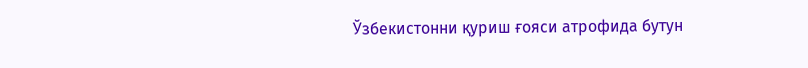Ўзбекистонни қуриш ғояси атрофида бутун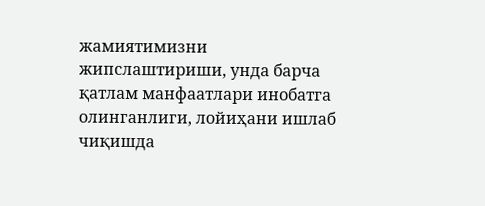жамиятимизни жипслаштириши, унда барча қатлам манфаатлари инобатга олинганлиги, лойиҳани ишлаб чиқишда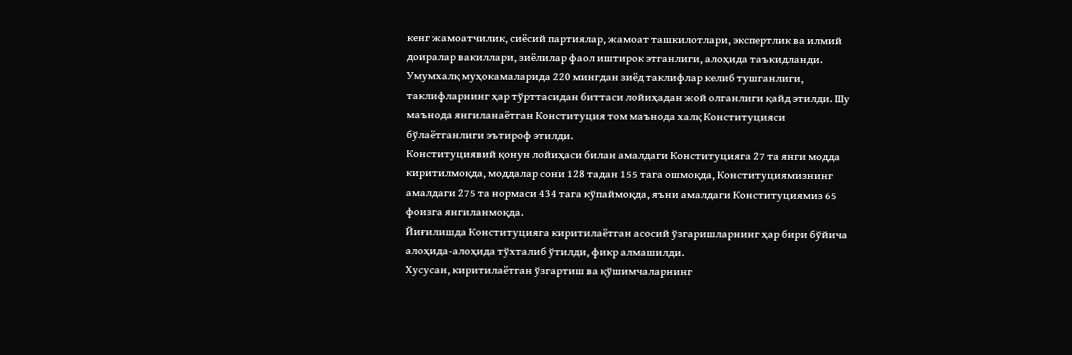кенг жамоатчилик, сиёсий партиялар, жамоат ташкилотлари, экспертлик ва илмий доиралар вакиллари, зиёлилар фаол иштирок этганлиги, алоҳида таъкидланди.
Умумхалқ муҳокамаларида 220 мингдан зиёд таклифлар келиб тушганлиги, таклифларнинг ҳар тўрттасидан биттаси лойиҳадан жой олганлиги қайд этилди. Шу маънода янгиланаётган Конституция том маънода халқ Конституцияси бўлаётганлиги эътироф этилди.
Конституциявий қонун лойиҳаси билан амалдаги Конституцияга 27 та янги модда киритилмоқда, моддалар сони 128 тадан 155 тага ошмоқда, Конституциямизнинг амалдаги 275 та нормаси 434 тага кўпаймоқда, яъни амалдаги Конституциямиз 65 фоизга янгиланмоқда.
Йиғилишда Конституцияга киритилаётган асосий ўзгаришларнинг ҳар бири бўйича алоҳида-алоҳида тўхталиб ўтилди, фикр алмашилди.
Хусусан, киритилаётган ўзгартиш ва қўшимчаларнинг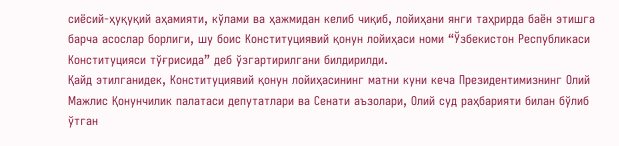сиёсий-ҳуқуқий аҳамияти, кўлами ва ҳажмидан келиб чиқиб, лойиҳани янги таҳрирда баён этишга барча асослар борлиги, шу боис Конституциявий қонун лойиҳаси номи “Ўзбекистон Республикаси Конституцияси тўғрисида” деб ўзгартирилгани билдирилди.
Қайд этилганидек, Конституциявий қонун лойиҳасининг матни куни кеча Президентимизнинг Олий Мажлис Қонунчилик палатаси депутатлари ва Сенати аъзолари, Олий суд раҳбарияти билан бўлиб ўтган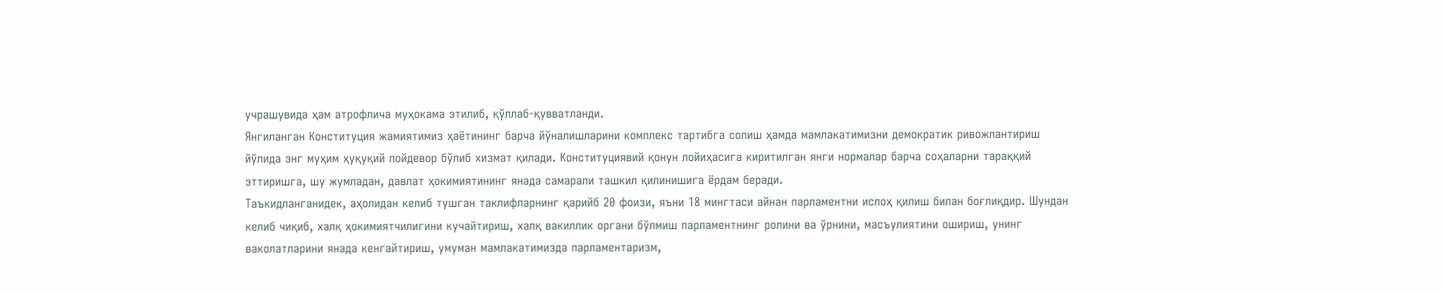учрашувида ҳам атрофлича муҳокама этилиб, қўллаб-қувватланди.
Янгиланган Конституция жамиятимиз ҳаётининг барча йўналишларини комплекс тартибга солиш ҳамда мамлакатимизни демократик ривожлантириш йўлида энг муҳим ҳуқуқий пойдевор бўлиб хизмат қилади. Конституциявий қонун лойиҳасига киритилган янги нормалар барча соҳаларни тараққий эттиришга, шу жумладан, давлат ҳокимиятининг янада самарали ташкил қилинишига ёрдам беради.
Таъкидланганидек, аҳолидан келиб тушган таклифларнинг қарийб 20 фоизи, яъни 18 мингтаси айнан парламентни ислоҳ қилиш билан боғлиқдир. Шундан келиб чиқиб, халқ ҳокимиятчилигини кучайтириш, халқ вакиллик органи бўлмиш парламентнинг ролини ва ўрнини, масъулиятини ошириш, унинг ваколатларини янада кенгайтириш, умуман мамлакатимизда парламентаризм,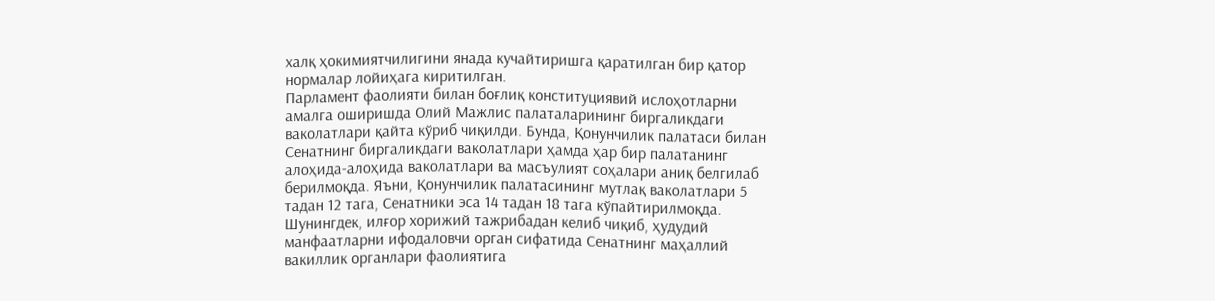халқ ҳокимиятчилигини янада кучайтиришга қаратилган бир қатор нормалар лойиҳага киритилган.
Парламент фаолияти билан боғлиқ конституциявий ислоҳотларни амалга оширишда Олий Мажлис палаталарининг биргаликдаги ваколатлари қайта кўриб чиқилди. Бунда, Қонунчилик палатаси билан Сенатнинг биргаликдаги ваколатлари ҳамда ҳар бир палатанинг алоҳида-алоҳида ваколатлари ва масъулият соҳалари аниқ белгилаб берилмоқда. Яъни, Қонунчилик палатасининг мутлақ ваколатлари 5 тадан 12 тага, Сенатники эса 14 тадан 18 тага кўпайтирилмоқда.
Шунингдек, илғор хорижий тажрибадан келиб чиқиб, ҳудудий манфаатларни ифодаловчи орган сифатида Сенатнинг маҳаллий вакиллик органлари фаолиятига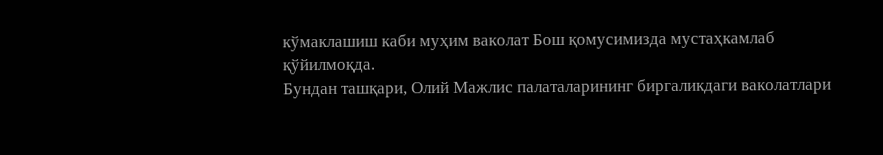кўмаклашиш каби муҳим ваколат Бош қомусимизда мустаҳкамлаб қўйилмоқда.
Бундан ташқари, Олий Мажлис палаталарининг биргаликдаги ваколатлари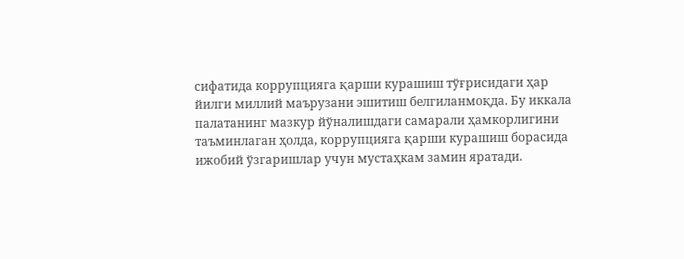сифатида коррупцияга қарши курашиш тўғрисидаги ҳар йилги миллий маърузани эшитиш белгиланмоқда. Бу иккала палатанинг мазкур йўналишдаги самарали ҳамкорлигини таъминлаган ҳолда, коррупцияга қарши курашиш борасида ижобий ўзгаришлар учун мустаҳкам замин яратади.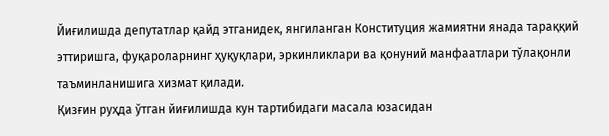Йиғилишда депутатлар қайд этганидек, янгиланган Конституция жамиятни янада тараққий эттиришга, фуқароларнинг ҳуқуқлари, эркинликлари ва қонуний манфаатлари тўлақонли таъминланишига хизмат қилади.
Қизғин руҳда ўтган йиғилишда кун тартибидаги масала юзасидан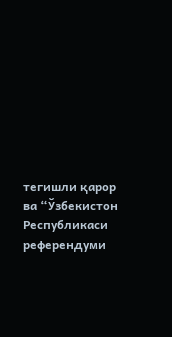тегишли қарор ва “Ўзбекистон Республикаси референдуми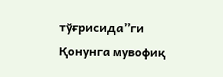тўғрисида”ги Қонунга мувофиқ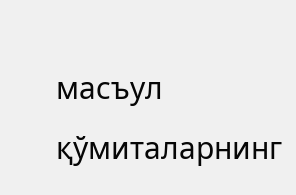масъул қўмиталарнинг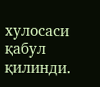хулосаси қабул қилинди.